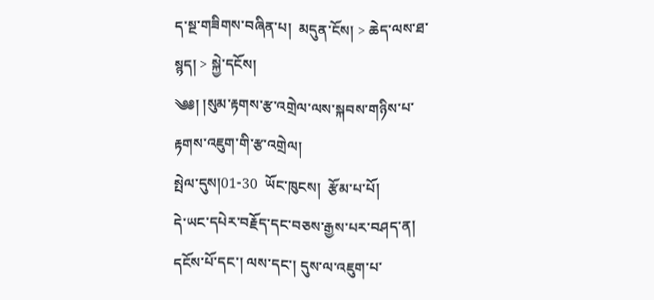ད་སྔ་གཟིགས་བཞིན་པ།  མདུན་ངོས། > ཆེད་ལས་ཐ་སྙད། > སྐྱེ་དངོས།
༄༅། །སུམ་རྟགས་རྩ་འགྲེལ་ལས་སྐབས་གཉིས་པ་རྟགས་འཇུག་གི་རྩ་འགྲེལ།
སྤེལ་དུས།01-30  ཡོང་ཁུངས།  རྩོམ་པ་པོ།
དེ་ཡང་དཔེར་བརྗོད་དང་བཅས་རྒྱས་པར་བཤད་ན། དངོས་པོ་དང་། ལས་དང་། དུས་ལ་འཇུག་པ་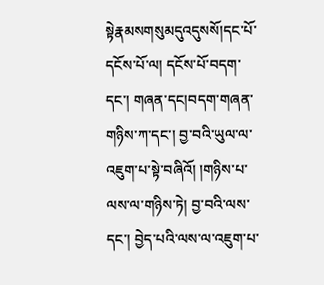སྟེརྣམསགསུམདུའདུསསོ།དང་པོ་དངོས་པོ་ལ། དངོས་པོ་བདག་དང་། གཞན་དང།བདག་གཞན་གཉིས་ཀ་དང་། བྱ་བའི་ཡུལ་ལ་འཇུག་པ་སྟེ་བཞིའོ། །གཉིས་པ་ལས་ལ་གཉིས་ཏེ། བྱ་བའི་ལས་དང་། བྱེད་པའི་ལས་ལ་འཇུག་པ་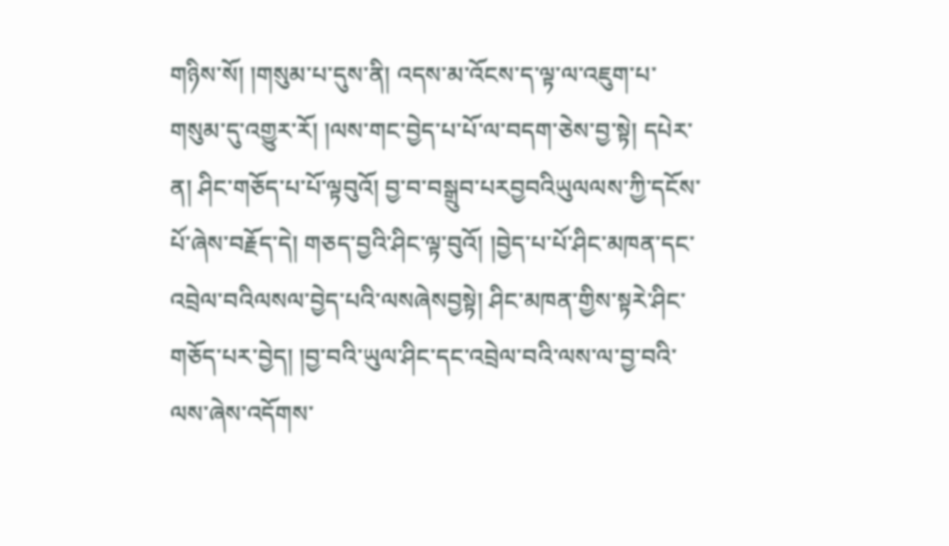གཉིས་སོ། །གསུམ་པ་དུས་ནི། འདས་མ་འོངས་ད་ལྟ་ལ་འཇུག་པ་གསུམ་དུ་འགྱུར་རོ། །ལས་གང་བྱེད་པ་པོ་ལ་བདག་ཅེས་བྱ་སྟེ། དཔེར་ན། ཤིང་གཅོད་པ་པོ་ལྟབུའོ། བྱ་བ་བསྒྲུབ་པརབྱབའིཡུལལས་ཀྱི་དངོས་པོ་ཞེས་བརྗོད་དེ། གཅད་བྱའི་ཤིང་ལྟ་བུའོ། །བྱེད་པ་པོ་ཤིང་མཁན་དང་འབྲེལ་བའིལསལ་བྱེད་པའི་ལསཞེསབྱསྟེ། ཤིང་མཁན་གྱིས་སྟརེ་ཤིང་གཅོད་པར་བྱེད། །བྱ་བའི་ཡུལ་ཤིང་དང་འབྲེལ་བའི་ལས་ལ་བྱ་བའི་ལས་ཞེས་འདོགས་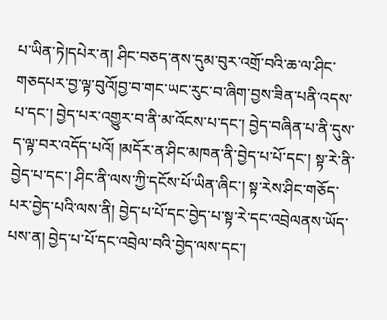པ་ཡིན་ཏེ།དཔེར་ན། ཤིང་བཅད་ནས་དུམ་བུར་འགྲོ་བའི་ཆ་ལ་ཤིང་གཅདཔར་བྱ་ལྟ་བུའོ།བྱ་བ་གང་ཡང་རུང་བ་ཞིག་བྱས་ཟིན་པནི་འདས་པ་དང་། བྱེད་པར་འགྱུར་བ་ནི་མ་འོངས་པ་དང་། བྱེད་བཞིན་པ་ནི་དུས་ད་ལྟ་བར་འདོད་པའོ། །མདོར་ན་ཤིང་མཁན་ནི་བྱེད་པ་པོ་དང་། སྟ་རེ་ནི་བྱེད་པ་དང་། ཤིང་ནི་ལས་ཀྱི་དངོས་པོ་ཡིན་ཞིང་། སྟ་རེས་ཤིང་གཅོད་པར་བྱེད་པའི་ལས་ནི། བྱེད་པ་པོ་དང་བྱེད་པ་སྟ་རེ་དང་འབྲེལནས་ཡོད་པས་ན། བྱེད་པ་པོ་དང་འབྲེལ་བའི་བྱེད་ལས་དང་།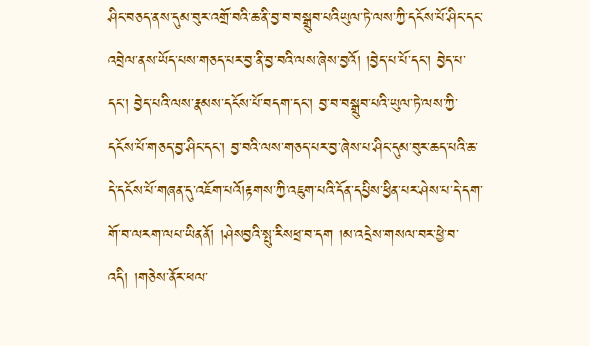ཤིང་བཅད་ནས་དུམ་བུར་འགྲོ་བའི་ཆ་ནི་བྱ་བ་བསྒྲུབ་པའིཡུལ་ཏེ་ལས་ཀྱི་དངོས་པོ་ཤིང་དང་འབྲེལ་ནས་ཡོད་པས་གཅད་པར་བྱ་ནི་བྱ་བའི་ལས་ཞེས་བྱའོ། །བྱེད་པ་པོ་དང་། བྱེད་པ་དང་། བྱེད་པའི་ལས་རྣམས་དངོས་པོ་བདག་དང་། བྱ་བ་བསྒྲུབ་པའི་ཡུལ་ཏེ་ལས་ཀྱི་དངོས་པོ་གཅད་བྱ་ཤིང་དང་། བྱ་བའི་ལས་གཅད་པར་བྱ་ཞེས་པ་ཤིང་དུམ་བུར་ཆད་པའི་ཆ་དེ་དངོས་པོ་གཞན་དུ་འཇོག་པའོ།རྟགས་ཀྱི་འཇུག་པའི་དོན་དཔྱིས་ཕྱིན་པར་ཤེས་པ་དེ་དག་གོ་བ་ལརག་ལཔ་ཡིནནོ། །ཤེསབྱའི་སྤུ་རིསཕྲ་བ་དག །མ་འདྲེས་གསལ་བར་ཕྱེ་བ་འདི། །གཅེས་ནོར་ཕལ་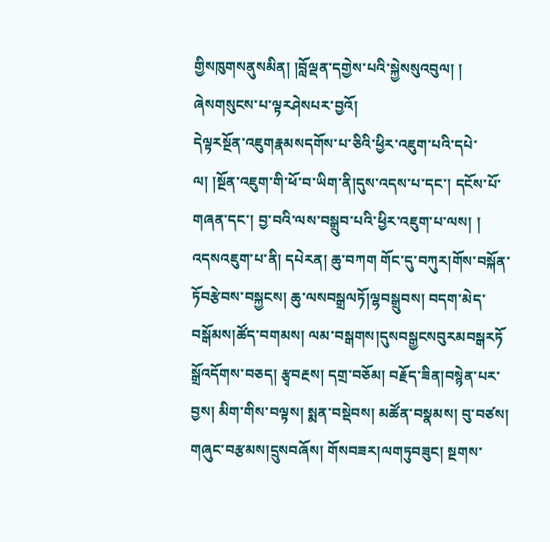གྱིསཁུགསནུསམིན། །བློལྡན་དགྱེས་པའི་སྐྱེསསུའབུལ། ། ཞེསགསུངས་པ་ལྟརཤེསཔར་བྱའོ།
དེལྟརསྔོན་འཇུགརྣམསདགོས་པ་ཅིའི་ཕྱིར་འཇུག་པའི་དཔེ་ལ། །སྔོན་འཇུག་གི་ཕོ་བ་ཡིག་ནི།དུས་འདས་པ་དང་། དངོས་པོ་གཞན་དང་། བྱ་བའི་ལས་བསྒྲུབ་པའི་ཕྱིར་འཇུག་པ་ལས། །
འདསའཇུག་པ་ནི། དཔེརན། ཆུ་བཀག གོང་དུ་བཀུར།གོས་བསྐོན་ཏོབརྩེབས་བསྐྱངས། ཆུ་ལསབསྒྲལཏོ།ལྷབསྒྲུབས། བདག་མེད་བསྒོམས།ཚོད་བགམས། ལམ་བསྒགས།དུསབསྒྱངསབུརམབསྒརཏོ སྒྲོའདོགས་བཅད། རྩྭབརྔས། དགྲ་བཅོམ། བརྗོད་ཟིན།བསྙེན་པར་བྱས། མིག་གིས་བལྟས། སྨན་བསྡེབས། མཚོན་བསྣམས། བུ་བཙས། གཞུང་བརྩམས།དྲུསབཞོས། གོསབཟར།ལགཏུབཟུང། སྔགས་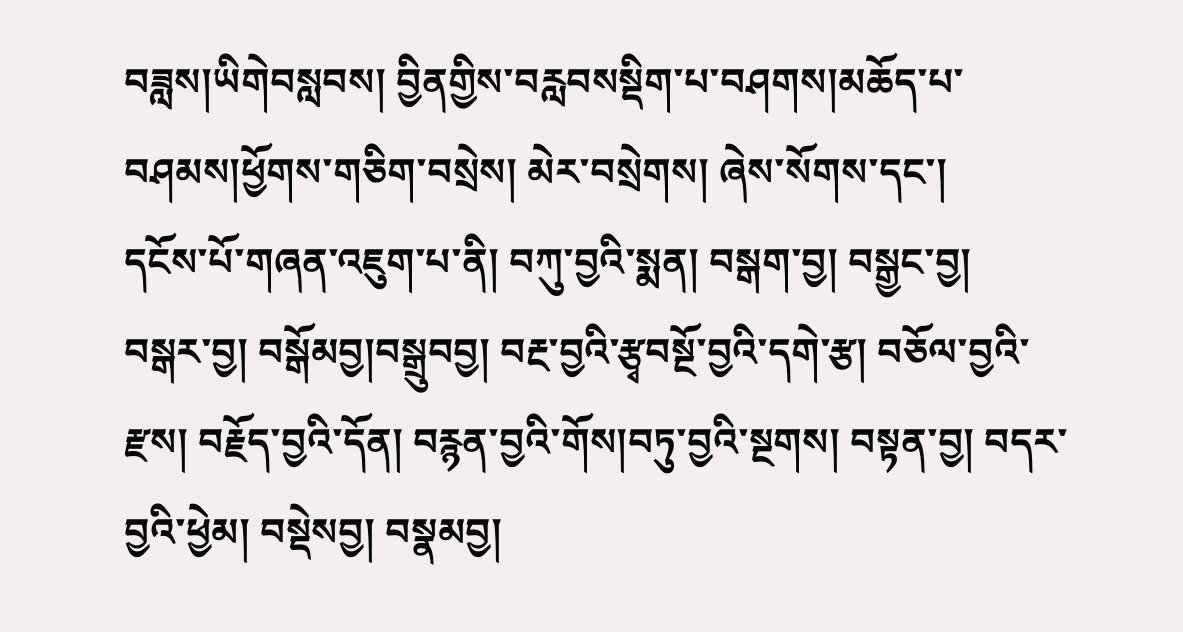བཟླས།ཡིགེབསླབས། བྱིནགྱིས་བརླབསསྡིག་པ་བཤགས།མཆོད་པ་བཤམས།ཕྱོགས་གཅིག་བསྲེས། མེར་བསྲེགས། ཞེས་སོགས་དང་།
དངོས་པོ་གཞན་འཇུག་པ་ནི། བཀུ་བྱའི་སྨན། བསྒག་བྱ། བསྒྱང་བྱ། བསྒར་བྱ། བསྒོམབྱ།བསྒྲུབབྱ། བརྔ་བྱའི་རྩྭབསྔོ་བྱའི་དགེ་རྩ། བཅོལ་བྱའི་རྫས། བརྗོད་བྱའི་དོན། བརྙན་བྱའི་གོས།བཏུ་བྱའི་སྔགས། བསྟན་བྱ། བདར་བྱའི་ཕྱེམ། བསྡེསབྱ། བསྣམབྱ།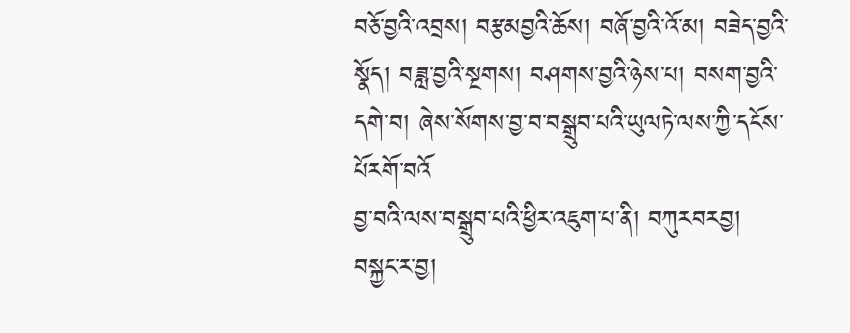བཅོ་བྱའི་འབྲས། བརྩམབྱའི་ཆོས། བཞོ་བྱའི་འོ་མ། བཟེད་བྱའི་སྣོད། བཟླ་བྱའི་སྔགས། བཤགས་བྱའི་ཉེས་པ། བསག་བྱའི་དགེ་བ། ཞེས་སོགས་བྱ་བ་བསྒྲུབ་པའི་ཡུལཏེ་ལས་ཀྱི་དངོས་པོརགོ་བའོ
བྱ་བའི་ལས་བསྒྲུབ་པའི་ཕྱིར་འཇུག་པ་ནི། བཀུརབརབྱ། བསྐྱང་ར་བྱ།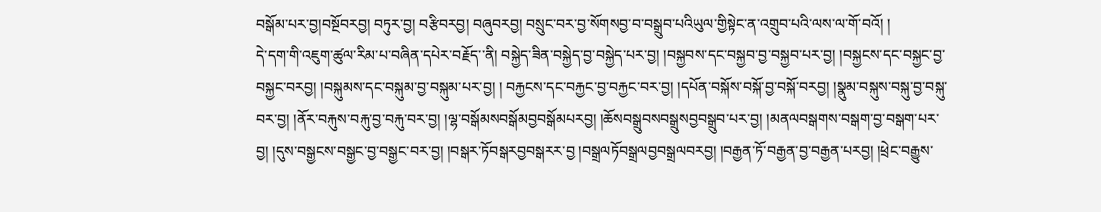བསྒོམ་པར་བྱ།བསྔོབརབྱ། བཏུར་བྱ། བརྩིབརབྱ། བཞུབརབྱ། བསྲུང་བར་བྱ་སོགསབྱ་བ་བསྒྲུབ་པའིཡུལ་གྱིསྟེང་ན་འགྲུབ་པའི་ལས་ལ་གོ་བའོ། །
དེ་དག་གི་འཇུག་ཚུལ་རིམ་པ་བཞིན་དཔེར་བརྗོད་་ནི། བསྐྱེད་ཟིན་བསྐྱེད་བྱ་བསྐྱེད་པར་བྱ། །བསྐྱབས་དང་བསྐྱབ་བྱ་བསྐྱབ་པར་བྱ། །བསྐྱངས་དང་བསྐྱང་བྱ་བསྐྱང་བརབྱ། །བསྐུམས་དང་བསྐུམ་བྱ་བསྐུམ་པར་བྱ། ། བརྐྱངས་དང་བརྐྱང་བྱ་བརྐྱང་བར་བྱ། །དཔོན་བསྐོས་བསྐོ་བྱ་བསྐོ་བརབྱ། །སྣུམ་བསྐུས་བསྐུ་བྱ་བསྐུ་བར་བྱ། །ནོར་བརྐུས་བརྐུ་བྱ་བརྐུ་བར་བྱ། །ལྷ་བསྒོམསབསྒོམབྱབསྒོམཔརབྱ། །ཆོསབསྒྲུབསབསྒྲུསབྱབསྒྲུབ་པར་བྱ། །མནལབསྒགས་བསྒག་བྱ་བསྒག་པར་བྱ། །དུས་བསྒྱངས་བསྒྱང་བྱ་བསྒྱང་བར་བྱ། །བསྒར་ཏོབསྒརབྱབསྒརར་བྱ །བསྒྲལཏོབསྒྲལབྱབསྒྲལབརབྱ། །བརྒྱན་ཏོ་བརྒྱན་བྱ་བརྒྱན་པརབྱ། །ཕྲེང་བརྒྱུས་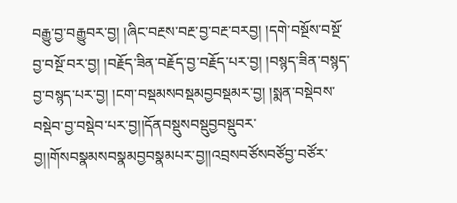བརྒྱུ་བྱ་བརྒྱུབར་བྱ། །ཞིང་བརྔས་བརྔ་བྱ་བརྔ་བརབྱ། །དགེ་བསྔོས་བསྔོ་བྱ་བསྔོ་བར་བྱ། །བརྗོད་ཟིན་བརྗོད་བྱ་བརྗོད་པར་བྱ། །བསྙད་ཟིན་བསྙད་བྱ་བསྙད་པར་བྱ། །ངག་བསྡམསབསྡམབྱབསྡམར་བྱ། །སྨན་བསྡེབས་བསྡེབ་བྱ་བསྡེབ་པར་བྱ།།དོནབསྡུསབསྡུབྱབསྡུབར་བྱ།།གོསབསྣམསབསྣམབྱབསྣམཔར་བྱ།།འབྲསབཙོསབཙོབྱ་བཙོར་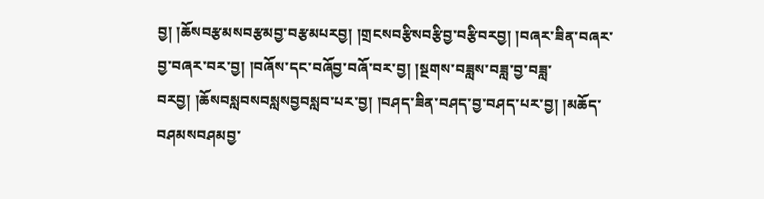བྱ། །ཆོསབརྩམསབརྩམབྱ་བརྩམཔརབྱ། །གྲངསབརྩིསབརྩིབྱ་བརྩིབརབྱ། །བཞར་ཟིན་བཞར་བྱ་བཞར་བར་བྱ། །བཞོས་དང་བཞོབྱ་བཞོ་བར་བྱ། །སྔགས་བཟླས་བཟླ་བྱ་བཟླ་བརབྱ། །ཆོསབསླབསབསླསབྱབསླབ་པར་བྱ། །བཤད་ཟིན་བཤད་བྱ་བཤད་པར་བྱ། །མཆོད་བཤམསབཤམབྱ་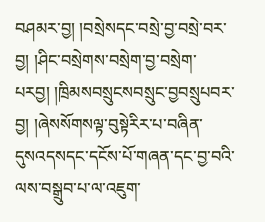བཤམར་བྱ། །བསྲེསདང་བསྲེ་བྱ་བསྲེ་བར་བྱ། །ཤིང་བསྲེགས་བསྲེག་བྱ་བསྲེག་པརབྱ། །ཁྲིམསབསྲུངསབསྲུང་བྱབསྲུཔབར་བྱ། །ཞེསསོགསལྟ་བུསྟེརིར་པ་བཞིན་དུསའདསདང་དངོས་པོ་གཞན་དང་བྱ་བའི་ལས་བསྒྲུབ་པ་ལ་འཇུག་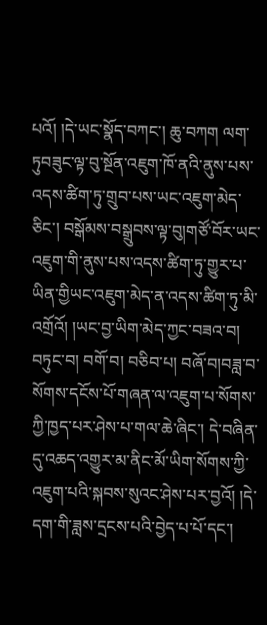པའོ། །དེ་ཡང་སྣོད་བཀང་། ཆུ་བཀག ལག་
ཏུབཟུང་ལྟ་བུ་སྔོན་འཇུག་ཁོ་ནའི་ནུས་པས་འདས་ཚིག་ཏུ་གྲུབ་པས་ཡང་འཇུག་མེད་ཅིང་། བསྒོམས་བསྒྲུབས་ལྟ་བུ།གཙོ་བོར་ཡང་འཇུག་གི་ནུས་པས་འདས་ཚིག་ཏུ་གྱུར་པ་ཡིན་གྱིཡང་འཇུག་མེད་ན་འདས་ཚིག་ཏུ་མི་འགྲོའོ། །ཡང་བྱ་ཡིག་མེད་ཀྱང་བཟའ་བ། བཏུང་བ། བགོ་བ། བཅིབ་པ། བཞོ་བ།བཟླ་བ་སོགས་དངོས་པོ་གཞན་ལ་འཇུག་པ་སོགས་ཀྱི་ཁྱད་པར་ཤེས་པ་གལ་ཆེ་ཞིང་། དེ་བཞིན་དུ་འཆད་འགྱུར་མ་ནིང་མོ་ཡིག་སོགས་ཀྱི་འཇུག་པའི་སྐབས་སུའང་ཤེས་པར་བྱའོ། །དེ་དག་གི་ཟླས་དྲངས་པའི་བྱེད་པ་པོ་དང་།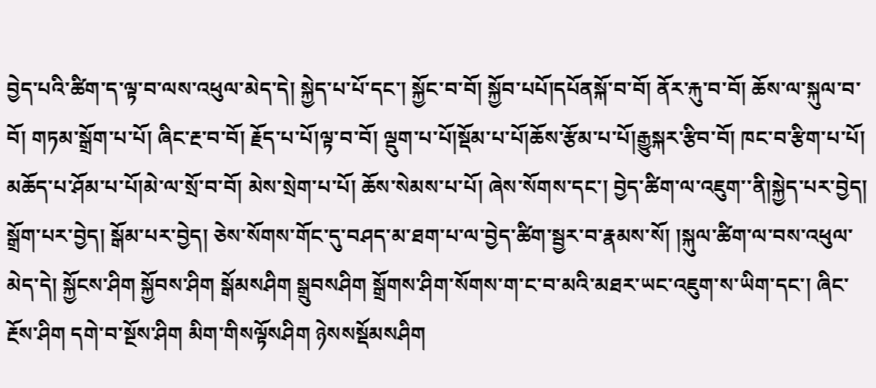བྱེད་པའི་ཚིག་ད་ལྟ་བ་ལས་འཕུལ་མེད་དེ། སྐྱེད་པ་པོ་དང་། སྐྱོང་བ་བོ། སྐྱོབ་པཔོ།དཔོནསྐོ་བ་བོ། ནོར་རྐུ་བ་བོ། ཆོས་ལ་སྐུལ་བ་བོ། གཏམ་སྒྲོག་པ་པོ། ཞིང་རྔ་བ་བོ། རྗོད་པ་པོ།ལྟ་བ་བོ། ལྡུག་པ་པོ།སྡོམ་པ་པོ།ཆོས་རྩོམ་པ་པོ།རྒྱུསྐར་རྩིབ་བོ། ཁང་བ་རྩིག་པ་པོ། མཆོད་པ་ཤོམ་པ་པོ།མེ་ལ་སྲོ་བ་བོ། མེས་སྲེག་པ་པོ། ཆོས་སེམས་པ་པོ། ཞེས་སོགས་དང་། བྱེད་ཚིག་ལ་འཇུག་་ནི།སྐྱེད་པར་བྱེད། སྒྲོག་པར་བྱེད། སྒོམ་པར་བྱེད། ཅེས་སོགས་གོང་དུ་བཤད་མ་ཐག་པ་ལ་བྱེད་ཚིག་སྦྱར་བ་རྣམས་སོ། །སྐུལ་ཚིག་ལ་བས་འཕུལ་མེད་དེ། སྐྱོངས་ཤིག སྐྱོབས་ཤིག སྒོམསཤིག སྒྲུབསཤིག སྒྲོགས་ཤིག་སོགས་ག་ང་བ་མའི་མཐར་ཡང་འཇུག་ས་ཡིག་དང་། ཞིང་རྔོས་ཤིག དགེ་བ་སྔོས་ཤིག མིག་གིསལྟོསཤིག ཉེསསསྡོམསཤིག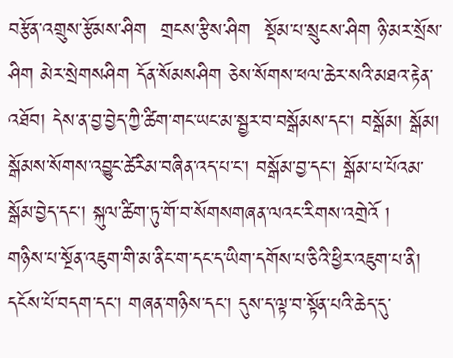བརྩོན་འགྲུས་རྩོམས་ཤིག  གྲངས་རྩིས་ཤིག  སྡོམ་པ་སྲུངས་ཤིག ཉི་མར་སྲོས་ཤིག མེར་སྲེགསཤིག དོན་སོམསཤིག ཅེས་སོགས་ཕལ་ཆེར་སའི་མཐའ་རྟེན་འཐོབ། དེས་ན་བྱ་བྱེད་ཀྱི་ཚིག་གང་ཡང་མ་སྦྱར་བ་བསྒོམས་དང་། བསྒོམ། སྒོམ། སྒོམས་སོགས་འབྱུང་ཚེརིམ་བཞིན་འད་པ་ང་། བསྒོམ་བྱ་དང་། སྒོམ་པ་པོའམ་སྒོམ་བྱེད་དང་། སྐུལ་ཚིག་ཏུ་གོ་བ་སོགསགཞན་ལའང་རིགས་འགྲེའོ །
གཉིས་པ་སྔོན་འཇུག་གི་མ་ནིང་ག་དང་ད་ཡིག་དགོས་པ་ཅིའི་ཕྱིར་འཇུག་པ་ནི། དངོས་པོ་བདག་དང་། གཞན་གཉིས་དང་། དུས་ད་ལྟ་བ་སྟོན་པའི་ཆེད་དུ་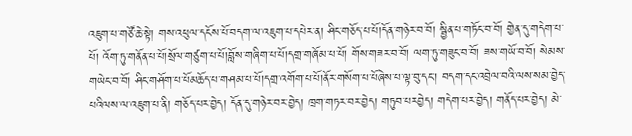འཇུག་པ་གཙོ་ཆེ་སྟེ། གས་འཕུལ་དངོས་པོ་བདག་ལ་འཇུག་པ་དཔེར་ན། ཤིང་གཅོད་པ་པོ།དོན་གཉེར་བ་བོ། སྦྱིན་པ་གཏོང་བ་བོ། གྱེན་དུ་གདེག་པ་པོ། འོག་ཏུ་གནོན་པ་པོ།སྲོལ་གཙུག་པ་པོ།བློས་གཞིག་པ་པོ།དགྲ་གཞོམ་པ་པོ། གོས་གཟར་བ་བོ། ལག་ཏུ་གཟུང་བ་བོ། ཟས་གཡོ་བ་བོ། སེམས་གཡེང་བ་བོ། ཤིང་གཤོག་པ་པོམཆོད་པ་གཤམ་པ་པོ།དགྲ་འགོག་པ་པོ།ནོར་གསོག་པ་པོཞེས་པ་ལྟ་བུ་དང་། བདག་དང་འབྲེལ་བའི་ལས་སམ་བྱེད་པའིལས་ལ་འཇུག་པ་ནི། གཅོད་པར་བྱེད། དོན་དུ་གཉེར་བར་བྱེད། ཁྲག་གཏར་བར་བྱེད། གཏུབ་པརབྱེད། གདེག་པར་བྱེད། གནོད་པར་བྱེད། མེ་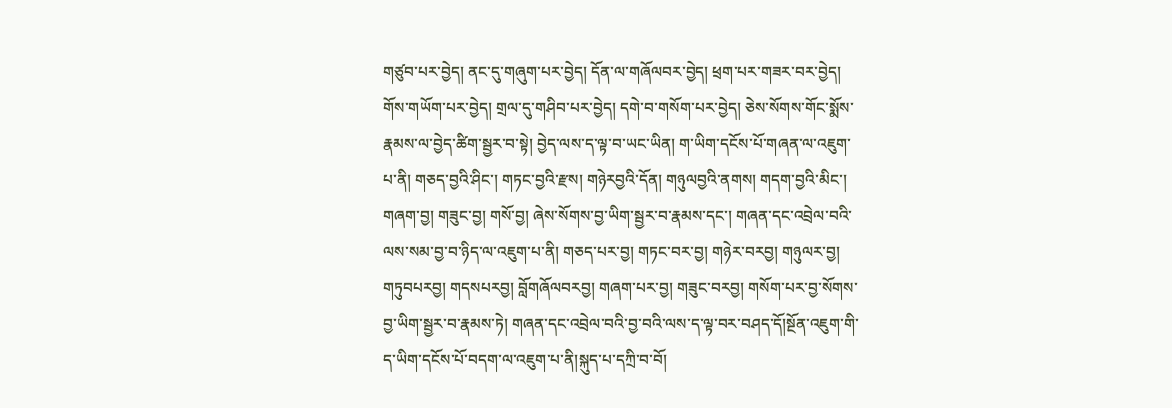གཙུབ་པར་བྱེད། ནང་དུ་གཞུག་པར་བྱེད། དོན་ལ་གཞོལབར་བྱེད། ཕྲག་པར་གཟར་བར་བྱེད། གོས་གཡོག་པར་བྱེད། གྲལ་དུ་གཤིབ་པར་བྱེད། དགེ་བ་གསོག་པར་བྱེད། ཅེས་སོགས་གོང་སྨོས་རྣམས་ལ་བྱེད་ཚིག་སྦྱར་བ་སྟེ། བྱེད་ལས་ད་ལྟ་བ་ཡང་ཡིན། ག་ཡིག་དངོས་པོ་གཞན་ལ་འཇུག་པ་ནི། གཅད་བྱའི་ཤིང་། གཏང་བྱའི་རྫས། གཉེརབྱའི་དོན། གཉུལབྱའི་ནགས། གདག་བྱའི་མིང་། གཞག་བྱ། གཟུང་བྱ། གསོ་བྱ། ཞེས་སོགས་བྱ་ཡིག་སྦྱར་བ་རྣམས་དང་། གཞན་དང་འབྲེལ་བའི་ལས་སམ་བྱ་བ་ཉིད་ལ་འཇུག་པ་ནི། གཅད་པར་བྱ། གཏང་བར་བྱ། གཉེར་བརབྱ། གཉུལར་བྱ། གཏུབཔརབྱ། གདསཔརབྱ། བློགཞོལབརབྱ། གཞག་པར་བྱ། གཟུང་བརབྱ། གསོག་པར་བྱ་སོགས་བྱ་ཡིག་སྦྱར་བ་རྣམས་ཏེ། གཞན་དང་འབྲེལ་བའི་བྱ་བའི་ལས་ད་ལྟ་བར་བཤད་དོ།སྔོན་འཇུག་གི་ད་ཡིག་དངོས་པོ་བདག་ལ་འཇུག་པ་ནི།སྐུད་པ་དཀྲི་བ་བོ།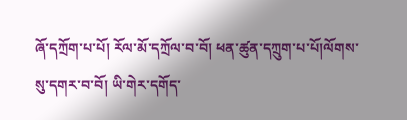ཞོ་དཀྲོག་པ་པོ། རོལ་མོ་དཀྲོལ་བ་བོ། ཕན་ཚུན་དཀྲུག་པ་པོ།ལོགས་སུ་དགར་བ་བོ། ཡི་གེར་དགོད་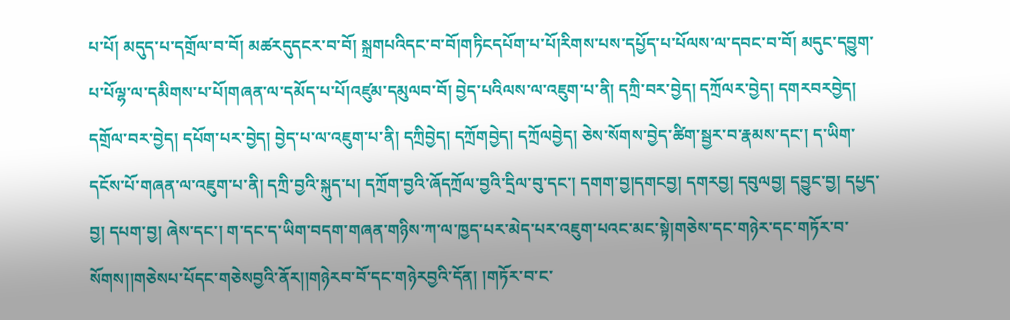པ་པོ། མདུད་པ་དགྲོལ་བ་བོ། མཚརདུདངར་བ་བོ། སྐྲགཔའིདང་བ་བོ།གཏིངདཔོག་པ་པོ།རིགས་པས་དཔྱོད་པ་པོལས་ལ་དབང་བ་བོ། མདུང་དབྱུག་པ་པོལྷ་ལ་དམིགས་པ་པོ།གཞན་ལ་དམོད་པ་པོ།འཛུམ་དམུལབ་བོ། བྱེད་པའིལས་ལ་འཇུག་པ་ནི། དཀྲི་བར་བྱེད། དཀྲོལར་བྱེད། དགརབརབྱེད། དགྲོལ་བར་བྱེད། དཔོག་པར་བྱེད། བྱེད་པ་ལ་འཇུག་པ་ནི། དཀྲིབྱེད། དཀྲོགབྱེད། དཀྲོལབྱེད། ཅེས་སོགས་བྱེད་ཚིག་སྦྱར་བ་རྣམས་དང་། ད་ཡིག་དངོས་པོ་གཞན་ལ་འཇུག་པ་ནི། དཀྲི་བྱའི་སྐུད་པ། དཀྲོག་བྱའི་ཞོདཀྲོལ་བྱའི་དྲིལ་བུ་དང་། དགག་བྱ།དགངབྱ། དགརབྱ། དབུལབྱ། དབྱུང་བྱ། དཔྱད་བྱ། དཔག་བྱ། ཞེས་དང་། ག་དང་ད་ཡིག་བདག་གཞན་གཉིས་ཀ་ལ་ཁྱད་པར་མེད་པར་འཇུག་པའང་མང་སྟེ།གཅེས་དང་གཉེར་དང་གཏོར་བ་སོགས།།གཅེསཔ་པོདང་གཅེསབྱའི་ནོར།།གཉེརབ་བོ་དང་གཉེརབྱའི་དོན། །གཏོར་བ་ང་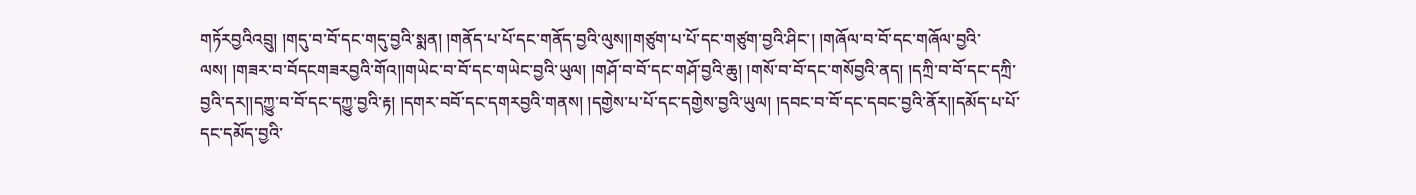གཏོརབྱའིའབྲུ། །གདུ་བ་བོ་དང་གདུ་བྱའི་སྨན། །གནོད་པ་པོ་དང་གནོད་བྱའི་ལུས།།གཙུག་པ་པོ་དང་གཙུག་བྱའི་ཤིང་། །གཞོལ་བ་བོ་དང་གཞོལ་བྱའི་ལས། །གཟར་བ་བོདངགཟརབྱའི་གོའ།།གཡེང་བ་བོ་དང་གཡེང་བྱའི་ཡུལ། །གཤོ་བ་བོ་དང་གཤོ་བྱའི་ཆུ། །གསོ་བ་བོ་དང་གསོབྱའི་ནད། །དཀྲི་བ་བོ་དང་དཀྲི་བྱའི་དར།།དཀྱུ་བ་བོ་དང་དཀྱུ་བྱའི་རྟ། །དགར་བབོ་དང་དགརབྱའི་གནས། །དགྱེས་པ་པོ་དང་དགྱེས་བྱའི་ཡུལ། །དབང་བ་བོ་དང་དབང་བྱའི་ནོར།།དམོད་པ་པོ་དང་དམོད་བྱའི་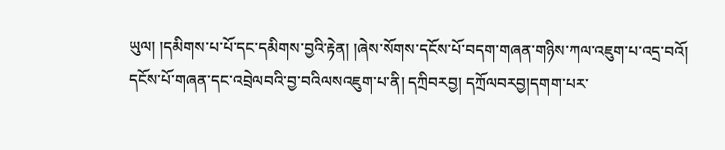ཡུལ། །དམིགས་པ་པོ་དང་དམིགས་བྱའི་རྟེན། །ཞེས་སོགས་དངོས་པོ་བདག་གཞན་གཉིས་ཀལ་འཇུག་པ་འདྲ་བའོ།
དངོས་པོ་གཞན་དང་འབྲེལབའི་བྱ་བའིལསའཇུག་པ་ནི། དཀྲིབརབྱ། དཀྲོལབརབྱ།དགག་པར་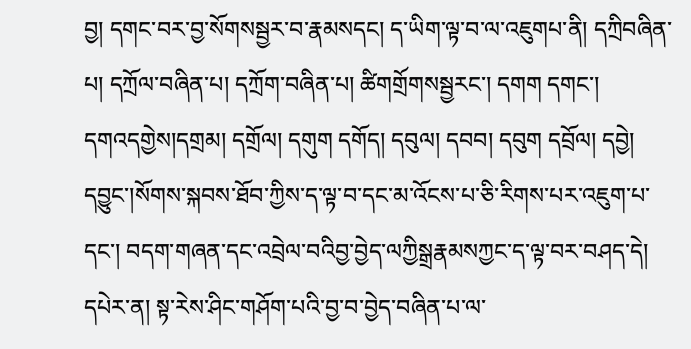བྱ། དགང་བར་བྱ་སོགསསྦྱར་བ་རྣམསདང། ད་ཡིག་ལྟ་བ་ལ་འཇུགཔ་ནི། དཀྲིབཞིན་པ། དཀྲོལ་བཞིན་པ། དཀྲོག་བཞིན་པ། ཚིགགྲོགསསྦྱརང་། དགག དགང་། དགའདགྱེས།དགྲམ། དགྲོལ། དགུག དགོད། དབུལ། དབབ། དབུག དབྲོལ། དབྱེ། དབྱུང་།སོགས་སྐབས་ཐོབ་ཀྱིས་ད་ལྟ་བ་དང་མ་འོངས་པ་ཅི་རིགས་པར་འཇུག་པ་དང་། བདག་གཞན་དང་འབྲེལ་བའིབྱ་བྱེད་ལཀྱིསྒྲརྣམསཀྱང་ད་ལྟ་བར་བཤད་དེ། དཔེར་ན། སྟ་རེས་ཤིང་གཤོག་པའི་བྱ་བ་བྱེད་བཞིན་པ་ལ་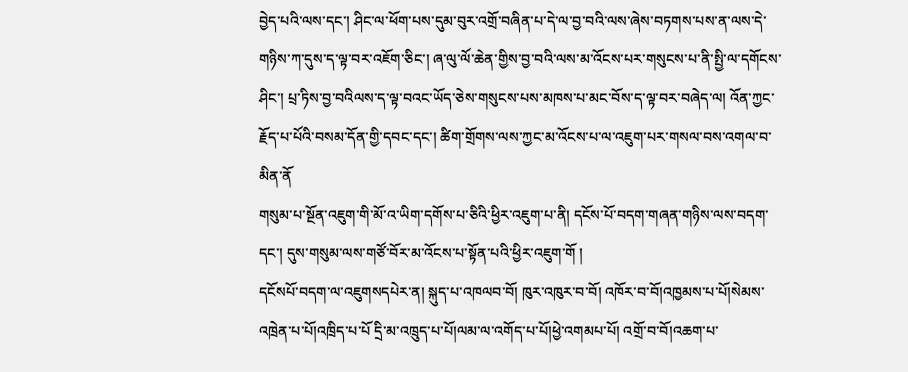བྱེད་པའི་ལས་དང་། ཤིང་ལ་ཕོག་པས་དུམ་བུར་འགྲོ་བཞིན་པ་དེ་ལ་བྱ་བའི་ལས་ཞེས་བཏགས་པས་ན་ལས་དེ་གཉིས་ཀ་དུས་ད་ལྟ་བར་འཇོག་ཅིང་། ཞ་ལུ་ལོ་ཆེན་གྱིས་བྱ་བའི་ལས་མ་འོངས་པར་གསུངས་པ་ནི་སྤྱི་ལ་དགོངས་ཤིང་། པྲ་ཏིས་བྱ་བའིལས་ད་ལྟ་བའང་ཡོད་ཅེས་གསུངས་པས་མཁས་པ་མང་བོས་ད་ལྟ་བར་བཞེད་ལ། འོན་ཀྱང་རྗོད་པ་པོའི་བསམ་དོན་གྱི་དབང་དང་། ཚིག་གྲོགས་ལས་ཀྱང་མ་འོངས་པ་ལ་འཇུག་པར་གསལ་བས་འགལ་བ་མིན་ནོ
གསུམ་པ་སྔོན་འཇུག་གི་མོ་འ་ཡིག་དགོས་པ་ཅིའི་ཕྱིར་འཇུག་པ་ནི། དངོས་པོ་བདག་གཞན་གཉིས་ལས་བདག་དང་། དུས་གསུམ་ལས་གཙོ་བོར་མ་འོངས་པ་སྟོན་པའི་ཕྱིར་འཇུག་གོ །
དངོསཔོ་བདག་ལ་འཇུགསདཔེར་ན། སྐུད་པ་འཁལབ་བོ། ཁུར་འཁུར་བ་བོ། འཁོར་བ་བོ།འཁྱམས་པ་པོ།སེམས་འཁྲེན་པ་པོ།འཁྲིད་པ་པོ དྲི་མ་འཁྲུད་པ་པོ།ལམ་ལ་འགོད་པ་པོ།ཕྱེ་འགམཔ་པོ། འགྲོ་བ་བོ།འཆག་པ་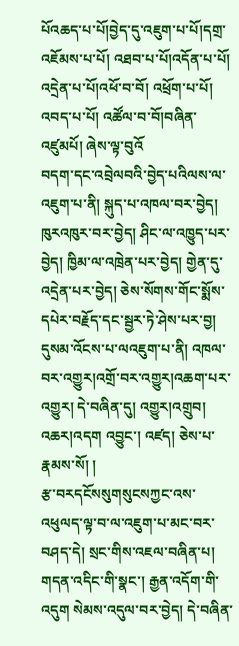པོའཆད་པ་པོ།བྱེད་དུ་འཇུག་པ་པོ།དགྲ་འཇོམས་པ་པོ། འཐབ་པ་པོ།འདོན་པ་པོ། འདྲེན་པ་པོ།འཕོ་བ་བོ། འཕྲོག་པ་པོ། འབད་པ་པོ། འཚོལ་བ་བོ།བཞིན་འཛུམཔོ། ཞེས་ལྟ་བུའོ
བདག་དང་འབྲེལབའི་བྱེད་པའིལས་ལ་འཇུག་པ་ནི། སྐུད་པ་འཁལ་བར་བྱེད། ཁུརའཁུར་བར་བྱེད། ཤིང་ལ་འཁྱུད་པར་བྱེད། ཁྱིམ་ལ་འཁྲེན་པར་བྱེད། གྱེན་དུ་འདྲེན་པར་བྱེད། ཅེས་སོགས་གོང་སྨོས་དཔེར་བརྗོད་དང་སྦྱར་ཏེ་ཤེས་པར་བྱ།
དུསམ་འོངས་པ་ལའཇུག་པ་ནི། འཁལ་བར་འགྱུར།འགྲོ་བར་འགྱུར།འཆག་པར་འགྱུར། དེ་བཞིན་དུ། འགྱུར།འགྲུབ། འཆར།འདག འབྱུང་། འཛད། ཅེས་པ་རྣམས་སོ། །
རྩ་བརདངོསསུགསུངསཀྱང་འས་འཕུལད་ལྟ་བ་ལ་འཇུག་པ་མང་བར་བཤད་དེ། སྲང་གིས་འཇལ་བཞིན་པ། གདན་འདིང་གི་སྣང་། རྒྱན་འདོག་གི་འདུག སེམས་འདུལ་བར་བྱེད། དེ་བཞིན་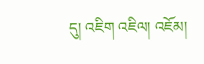དུ། འཇིག འཇིལ། འཇོམ།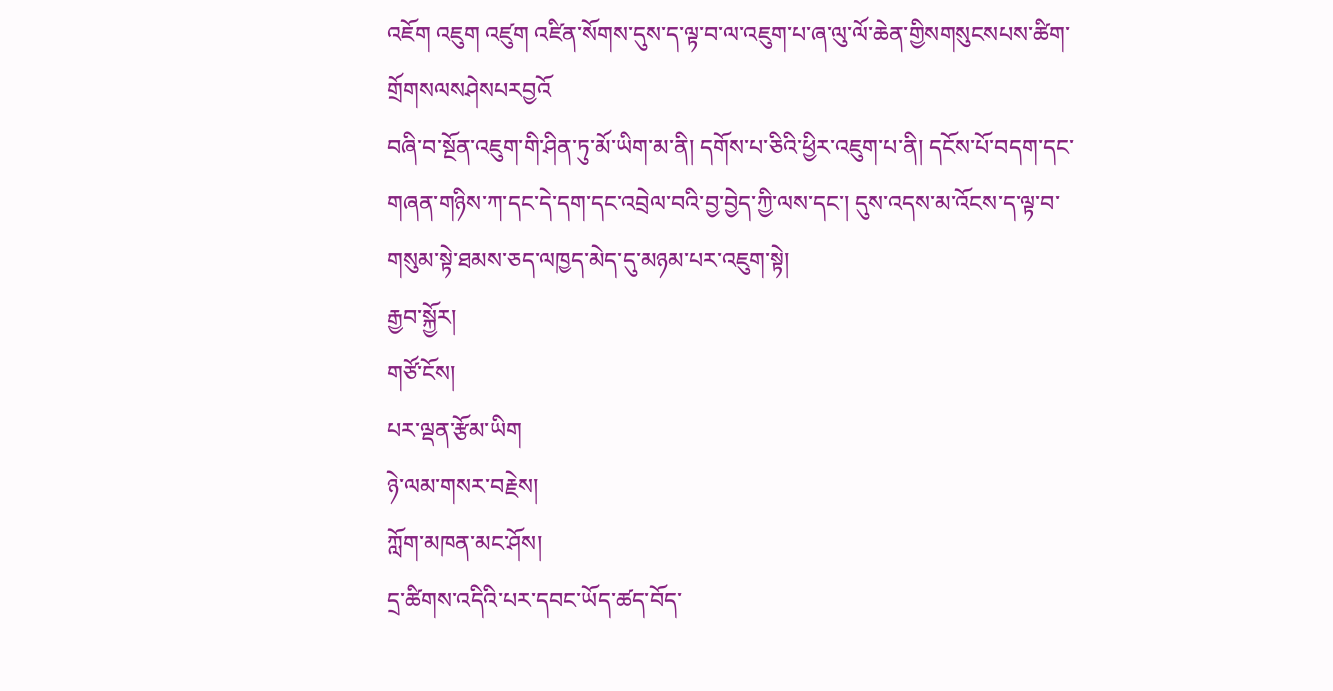འཇོག འཇུག འཛུག འཛིན་སོགས་དུས་ད་ལྟ་བ་ལ་འཇུག་པ་ཞ་ལུ་ལོ་ཆེན་གྱིསགསུངསཔས་ཚིག་གྲོགསལསཤེསཔརབྱའོ
བཞི་བ་སྔོན་འཇུག་གི་ཤིན་ཏུ་མོ་ཡིག་མ་ནི། དགོས་པ་ཅིའི་ཕྱིར་འཇུག་པ་ནི། དངོས་པོ་བདག་དང་གཞན་གཉིས་ཀ་དང་དེ་དག་དང་འབྲེལ་བའི་བྱ་བྱེད་ཀྱི་ལས་དང་། དུས་འདས་མ་འོངས་ད་ལྟ་བ་གསུམ་སྟེ་ཐམས་ཅད་ལཁྱད་མེད་དུ་མཉམ་པར་འཇུག་སྟེ།
རྒྱབ་སྐྱོར།
གཙོ་ངོས།
པར་ལྡན་རྩོམ་ཡིག
ཉེ་ལམ་གསར་བརྗེས།
ཀློག་མཁན་མང་ཤོས།
དྲ་ཚིགས་འདིའི་པར་དབང་ཡོད་ཚད་བོད་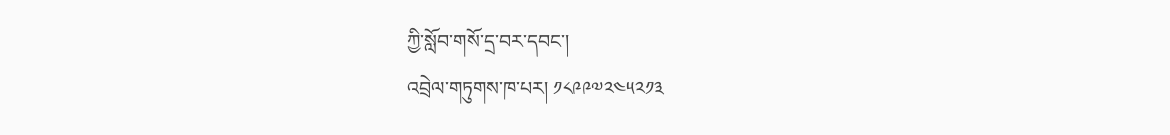ཀྱི་སློབ་གསོ་དྲ་བར་དབང་།
འབྲེལ་གཏུགས་ཁ་པར། ༡༨༩༩༧༢༤༥༢༡༣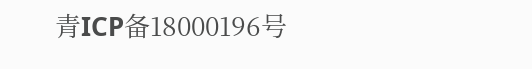青ICP备18000196号